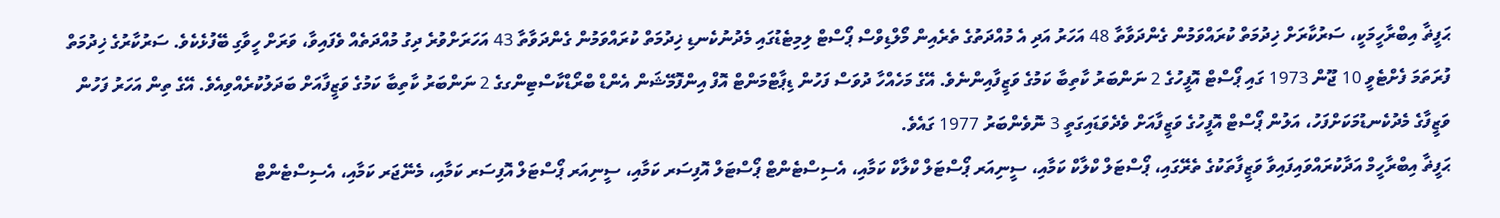ޙަފީޡާ އިބްރާހީމަކީ، ސަރުކާރަށް ޚިދުމަތް ކުރައްވަމުން ގެންދަވާތާ 48 އަހަރު އަދި އެ މުއްދަތުގެ ތެރެއިން މޯލްޑިވްސް ޕޯސްޓް ލިމިޓެޑުގައި މެދުނުކެނޑި ޚިދުމަތް ކުރައްވަމުން ގެންދަވާތާ 43 އަހަރަށްވުރެ ދިގު މުއްދަތެއް ވެފައިވާ، ވަރަށް ހީވާގި ބޭފުޅެކެވެ. ސަރުކާރުގެ ޚިދުމަތް ފުރަތަމަ ފެށްޓެވީ 10 ޖޫން 1973 ގައި ޕޯސްޓް އޮފީހުގެ 2 ނަންބަރު ކާތިބާ ކަމުގެ ވަޒީފާއިންނެވެ. އޭގެ މަހެއްހާ ދުވަސް ފަހުން ޑިޕާޓްމަންޓް އޮފް އިންފޮމޭޝަން އެންޑް ބްރޯޑްކާސްޓިންގގެ 2 ނަންބަރު ކާތިބާ ކަމުގެ ވަޒީފާއަށް ބަދަލުކުރެއްވިއެވެ. އޭގެ ތިން އަހަރު ފަހުން ވަޒީފާގެ މެދުކެނޑުމަކަށްފަހު، އަލުން ޕޯސްޓް އޮފީހުގެ ވަޒީފާއަށް ވެދެވަޑައިގަތީ 3 ނޮވެންބަރު 1977 ގައެވެ.
ޙަފީޡާ އިބްރާހީމް އަދާކުރައްވައިފައިވާ ވަޒީފާތަކުގެ ތެރޭގައި، ޕޯސްޓަލް ކްލާކް ކަމާއި، ސީނިއަރ ޕޯސްޓަލް ކްލާކް ކަމާއި، އެސިސްޓެންޓް ޕޯސްޓަލް އޮފިސަރ ކަމާއި، ސީނިއަރ ޕޯސްޓަލް އޮފިސަރ ކަމާއި، މެނޭޖަރ ކަމާއި، އެސިސްޓެންޓް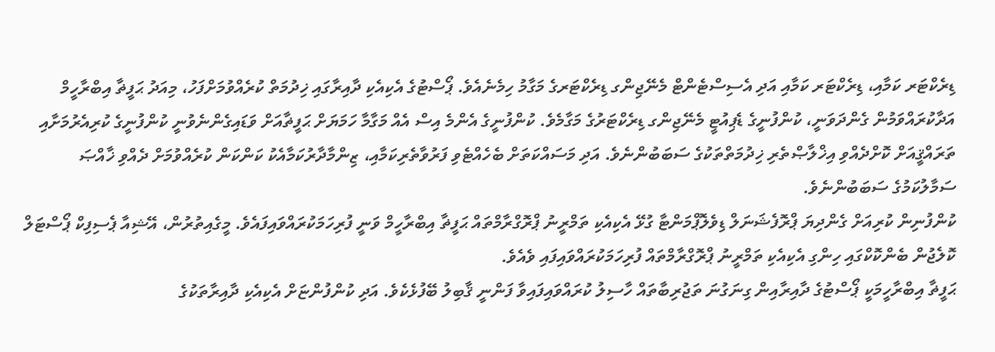ޑިރެކްޓަރ ކަމާއި، ޑިރެކްޓަރ ކަމާއި އަދި އެސިސްޓެންޓް މެނޭޖިންގ ޑިރެކްޓަރގެ މަގާމު ހިމެނެއެވެ. ޕޯސްޓުގެ އެކިއެކި ދާއިރާގައި ޚިދުމަތް ކުރެއްވުމަށްފަހު، މިއަދު ޙަފީޡާ އިބްރާހީމް އަދާކުރައްވަމުން ގެންދަވަނީ، ކުންފުނީގެ ޑެޕިއުޓީ މެނޭޖިންގ ޑިރެކްޓަރުގެ މަގާމެވެ. ކުންފުނީގެ އެންމެ އިސް އެއް މަގާމާ ހަމަޔަށް ޙަފީޡާއަށް ވަޑައިގެންނެވުނީ ކުންފުނީގެ ކުރިއެރުމަށާއި ތަރައްޤީއަށް ކޮށްދެއްވި އިޚްލާޞްތެރި ޚިދުމަތްތަކުގެ ސަބަބުންނެވެ. އަދި މަސައްކަތަށް ބެހެއްޓެވި ފަރުވާތެރިކަމާއި، ޒިންމާދާރުކަމާއެކު ކަންކަން ކުރެއްވުމަށް ދެއްވި ޚާއްޞަ ސަމާލުކަމުގެ ސަބަބުންނެވެ.
ކުންފުނިން ކުރިއަށް ގެންދިޔަ ޕްރޮފެޝަނަލް ޑިވެލޮޕްމަންޓާ ގުޅޭ އެކިއެކި ތަމްރީނު ޕްރޮގްރާމްތައް ޙަފީޡާ އިބްރާހީމް ވަނީ ފުރިހަމަކުރައްވައިފައެވެ. މީގެއިތުރުން، އޭޝިއާ ޕެސިފިކް ޕޯސްޓަލް ކޮލެޖުން ބެންކޮކްގައި ހިންގި އެކިއެކި ތަމްރީނު ޕްރޮގްރާމްތައް ފުރިހަމަކުރައްވައިފައި ވެއެވެ.
ޙަފީޡާ އިބްރާހީމަކީ ޕޯސްޓުގެ ދާއިރާއިން ގިނަގުނަ ތަޖުރިބާތައް ހާސިލު ކުރައްވައިފައިވާ ފަންނީ ޤާބިލު ބޭފުޅެކެވެ. އަދި ކުންފުންޏަށް އެކިއެކި ދާއިރާތަކުގެ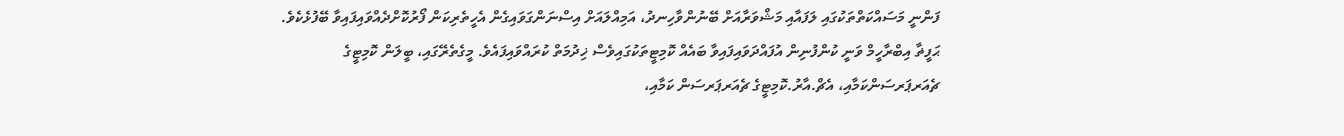ފަންނީ މަސައްކަތްތަކުގައި ލަފައާއި މަޝްވަރާއަށް ބޭނުންވާހިނދު، އަމިއްލައަށް އިސްނަންގަވައިގެން އެހީތެރިކަން ފޯރުކޮށްދެއްވައިފައިވާ ބޭފުޅެކެވެ. ޙަފީޡާ އިބްރާހީމް ވަނީ ކުންފުނިން އުފައްދަވައިފައިވާ ބައެއް ކޮމިޓީތަކުގައިވެސް ޚިދުމަތް ކުރައްވައިފައެވެ. މީގެތެރޭގައި، ބީލަން ކޮމިޓީގެ ޗެއަރޕަރސަންކަމާއި، އެޗް.އާރު.ކޮމިޓީގެ ޗެއަރޕަރސަން ކަމާއި،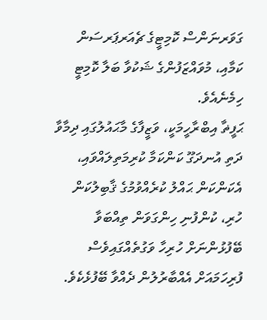ގަވަރނަންސް ކޮމިޓީގެ ޗެއަރޕަރސަން ކަމާއި، މުވައްޒަފުންގެ ޝަކުވާ ބަލާ ކޮމިޓީ ހިމެނެއެވެ.
ޙަފީޡާ އިބްރާހީމަކީ، ވަޒީފާގެ މާޙައުލުގައި ދިމާވާ ދަތި އުނދަގޫ ކަންކަމާ ކުރިމަތިލައްވައި، އެކަންކަން ޙައްލު ކުރެއްވުމުގެ ޤާބިލުކަން ހުރި، ކުންފުނި ހިންގަވަން ތިއްބަވާ ބޭފުޅުންނަށް ހުރިހާ ވަގުތެއްގައިވެސް ފުރިހަމައަށް އެއްބާރުލުން ދެއްވާ ބޭފުޅެކެވެ.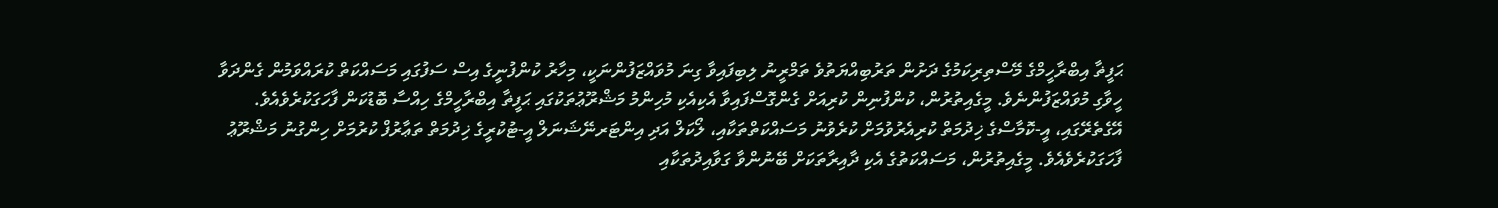ޙަފީޡާ އިބްރާހީމްގެ މޭސްތިރިކަމުގެ ދަށުން ތަރުބިއްޔަތުވެ ތަމްރީނު ލިބިފައިވާ ގިނަ މުވައްޒަފުންނަކީ، މިހާރު ކުންފުނީގެ އިސް ސަފުގައި މަސައްކަތް ކުރައްވަމުން ގެންދަވާ ހީވާގި މުވައްޒަފުންނެވެ. މީގެއިތުރުން، ކުންފުނިން ކުރިއަށް ގެންގޮސްފައިވާ އެކިއެކި މުހިންމު މަޝްރޫޢުތަކުގައި ޙަފީޡާ އިބްރާހީމްގެ ހިއްސާ ބޮޑުކަން ފާހަގަކުރެވެއެވެ. އޭގެތެރޭގައި، އީ-ކޮމާސްގެ ޚިދުމަތް ކުރިއެރުވުމަށް ކުރެވުނު މަސައްކަތްތަކާއި، ލޯކަލް އަދި އިންޓަރނޭޝަނަލް އީ-ޓުކުރީގެ ޚިދުމަތް ތަޢާރުފް ކުރުމަށް ހިންގުނު މަޝްރޫޢު ފާހަގަކުރެވެއެވެ. މީގެއިތުރުން، މަސައްކަތުގެ އެކި ދާއިރާތަކަށް ބޭނުންވާ ގަވާއިދުތަކާއި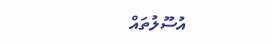އުސޫލުތައް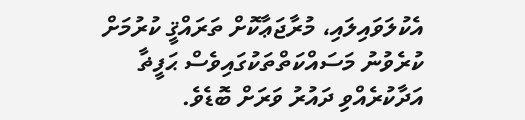އެކުލަވައިލައި، މުރާޖަޢާކޮށް ތަރައްޤީ ކުރުމަށް ކުރެވުނު މަސައްކަތްތަކުގައިވެސް ޙަފީޡާ އަދާކުރެއްވި ދައުރު ވަރަށް ބޮޑެވެ.